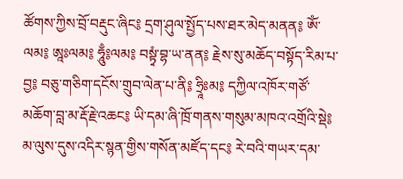ཚོགས་ཀྱིས་བྲོ་བརྡུང་ཞིང༔ དྲག་ཤུལ་སྤྱོད་པས་ཐར་མེད་མནན༔ ཨོཾ་ལམ༔ ཨཱཿལམ༔ ཧཱུྃ༔ལམ༔ བསྟྭཾ་བྷ་ཡ་ནན༔ རྗེས་སུ་མཆོད་བསྟོད་རིམ་པ་བྱ༔ བཅུ་གཅིག་དངོས་གྲུབ་ལེན་པ་ནི༔ ཧྲཱིཿམ༔ དཀྱིལ་འཁོར་གཙོ་མཆོག་བླ་མ་རྡོ་རྗེ་འཆང༔ ཡི་དམ་ཞི་ཁྲོ་གནས་གསུམ་མཁའ་འགྲོའི་སྡེ༔ མ་ལུས་དུས་འདིར་སྙན་གྱིས་གསོན་མཛོད་དང༔ རེ་བའི་གཡར་དམ་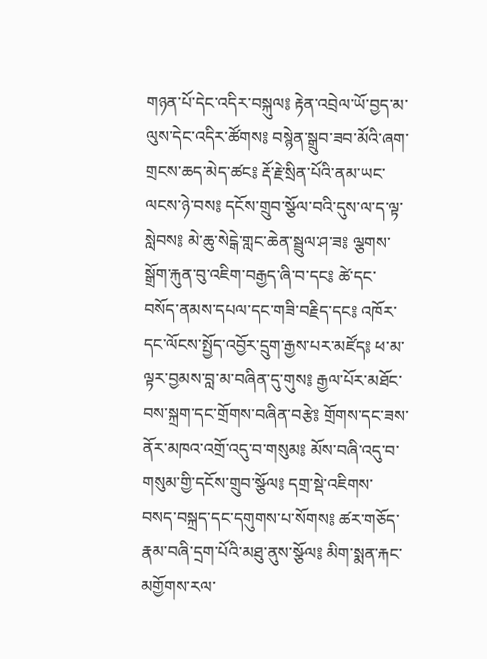གཉན་པོ་དེང་འདིར་བསྐུལ༔ རྟེན་འབྲེལ་ཡོ་བྱད་མ་ལུས་དེང་འདིར་ཚོགས༔ བསྙེན་སྒྲུབ་ཟབ་མོའི་ཞག་གྲངས་ཆད་མེད་ཚང༔ རྡོ་རྗེ་སྲིན་པོའི་ནམ་ཡང་ལངས་ཉེ་བས༔ དངོས་གྲུབ་སྩོལ་བའི་དུས་ལ་ད་ལྟ་སླེབས༔ མེ་ཆུ་སེངྒེ་གླང་ཆེན་སྦྲུལ་ཤ་ཟ༔ ལྕགས་སྒྲོག་རྐུན་བུ་འཇིག་བརྒྱད་ཞི་བ་དང༔ ཚེ་དང་བསོད་ནམས་དཔལ་དང་གཟི་བརྗིད་དང༔ འཁོར་དང་ལོངས་སྤྱོད་འབྱོར་དྲུག་རྒྱས་པར་མཛོད༔ ཕ་མ་ལྟར་བྱམས་བླ་མ་བཞིན་དུ་གུས༔ རྒྱལ་པོར་མཐོང་བས་སྐྲག་དང་གྲོགས་བཞིན་བརྩེ༔ གྲོགས་དང་ཟས་ནོར་མཁའ་འགྲོ་འདུ་བ་གསུམ༔ མོས་བཞི་འདུ་བ་གསུམ་གྱི་དངོས་གྲུབ་སྩོལ༔ དགྲ་སྡེ་འཇིགས་བསད་བསྐྲད་དང་དགུགས་པ་སོགས༔ ཚར་གཅོད་རྣམ་བཞི་དྲག་པོའི་མཐུ་ནུས་སྩོལ༔ མིག་སྨན་རྐང་མགྱོགས་རལ་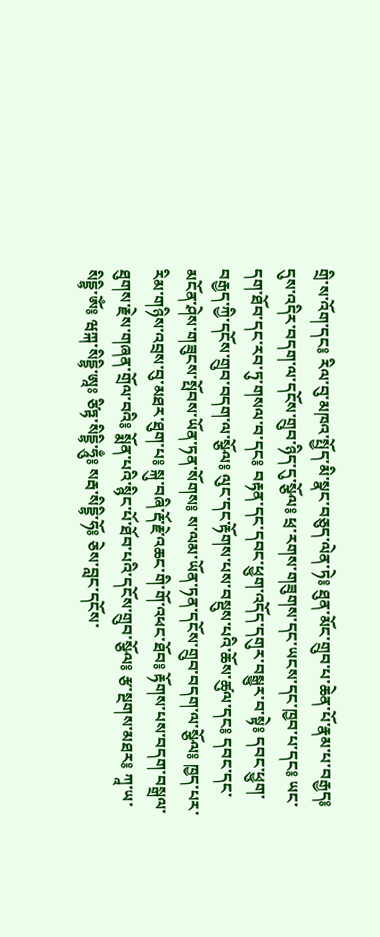གྲི་ས་འོག་དང༔ རིལ་བུ་མཁའ་སྤྱོད་མི་སྣང་བཅུད་ལེན་ཏེ༔ ཐུན་མོང་གྲུབ་པ་ཆེན་པོ་རྣམ་པ་བརྒྱད༔ དུས་འདིར་བདག་ལ་དངོས་གྲུབ་ཉིད་དུ་སྩོལ༔ ཕྲ་རགས་གཟུགས་དང་ཡངས་དང་ཁྱབ་པ་དང༔ ཡང་དག་ཐོབ་དང་རབ་ཏུ་གསལ་བ་དང༔ བརྟན་དང་དབང་ཕྱུག་འདོད་དགུར་བསྒྱུར་བ་སྟེ༔ དབང་ཕྱུག་བརྒྱད་ཀྱི་དངོས་གྲུབ་བདག་ལ་སྩོལ༔ ལུང་དང་རྟོགས་པས་བསྡུས་པའི་ཆོས་ཚུལ་དང༔ དབང་དང་མངོན་ཤེས་གཟུངས་སྤོབས་ཡོན་ཏན་སོགས༔ ས་ལམ་ཡོན་ཏན་དངོས་གྲུབ་བདག་ལ་སྩོལ༔ ཁྱད་པར་རིམ་གཉིས་འབྲས་བུ་མཐར་ཐུག་པ༔ སྐུ་བཞི་རྡོ་རྗེ་འཆང་གི་གོ་འཕང་ཐོབ༔ རྟོགས་པས་བདག་བསྒྲལ་ཐུགས་རྗེས་གཞན་གྲོལ་བའི༔ སྨོན་པའི་སྙིང་པོ་ཐོབ་པའི་དངོས་གྲུབ་སྩོལ༔ རྩ་སྔགས་མཐར༔ ཀཱ་ཡ་སིདྡྷི་ཨོཾ༔ ཝཀྐ་སིདྡྷི་ཨཱཿ ཙིཏྟ་སིདྡྷི་ཧཱུྃ༔ སརྦ་སིདྡྷི་ཧོ༔ ཅེས་བླང་དངོས་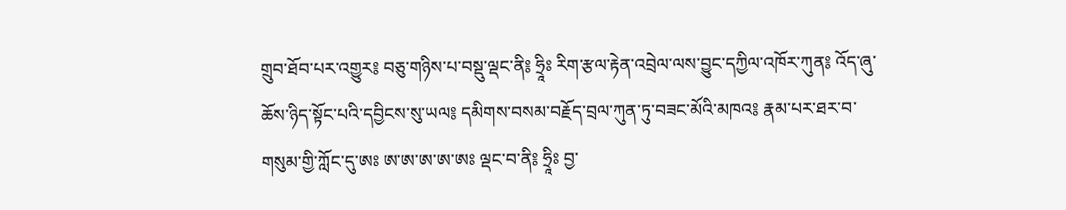གྲུབ་ཐོབ་པར་འགྱུར༔ བཅུ་གཉིས་པ་བསྡུ་ལྡང་ནི༔ ཧྲཱིཿ རིག་རྩལ་རྟེན་འབྲེལ་ལས་བྱུང་དཀྱིལ་འཁོར་ཀུན༔ འོད་ཞུ་ཆོས་ཉིད་སྟོང་པའི་དབྱིངས་སུ་ཡལ༔ དམིགས་བསམ་བརྗོད་བྲལ་ཀུན་ཏུ་བཟང་མོའི་མཁའ༔ རྣམ་པར་ཐར་བ་གསུམ་གྱི་ཀློང་དུ་ཨཿ ཨ་ཨ་ཨ་ཨ་ཨཿ ལྡང་བ་ནི༔ ཧྲཱིཿ བྱ་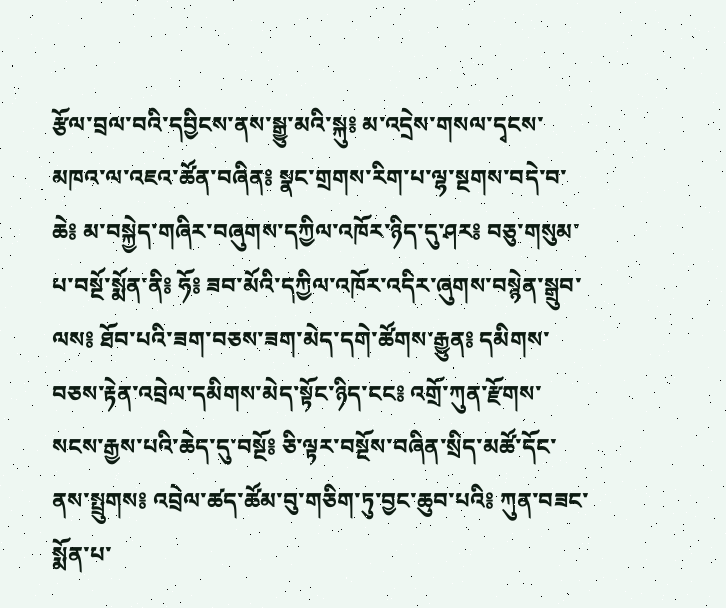རྩོལ་བྲལ་བའི་དབྱིངས་ནས་སྒྱུ་མའི་སྐུ༔ མ་འདྲེས་གསལ་དྭངས་མཁའ་ལ་འཇའ་ཚོན་བཞིན༔ སྣང་གྲགས་རིག་པ་ལྷ་སྔགས་བདེ་བ་ཆེ༔ མ་བསྐྱེད་གཞིར་བཞུགས་དཀྱིལ་འཁོར་ཉིད་དུ་ཤར༔ བཅུ་གསུམ་པ་བསྔོ་སྨོན་ནི༔ ཧོ༔ ཟབ་མོའི་དཀྱིལ་འཁོར་འདིར་ཞུགས་བསྙེན་སྒྲུབ་ལས༔ ཐོབ་པའི་ཟག་བཅས་ཟག་མེད་དགེ་ཚོགས་རྒྱུན༔ དམིགས་བཅས་རྟེན་འབྲེལ་དམིགས་མེད་སྟོང་ཉིད་ངང༔ འགྲོ་ཀུན་རྫོགས་སངས་རྒྱས་པའི་ཆེད་དུ་བསྔོ༔ ཅི་ལྟར་བསྔོས་བཞིན་སྲིད་མཚོ་དོང་ནས་སྤྲུགས༔ འབྲེལ་ཚད་ཚོམ་བུ་གཅིག་ཏུ་བྱང་ཆུབ་པའི༔ ཀུན་བཟང་སྨོན་པ་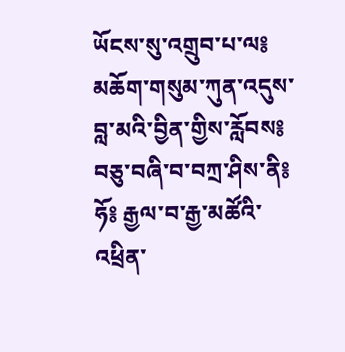ཡོངས་སུ་འགྲུབ་པ་ལ༔ མཆོག་གསུམ་ཀུན་འདུས་བླ་མའི་བྱིན་གྱིས་རློབས༔ བཅུ་བཞི་བ་བཀྲ་ཤིས་ནི༔ ཧོ༔ རྒྱལ་བ་རྒྱ་མཚོའི་འཕྲིན་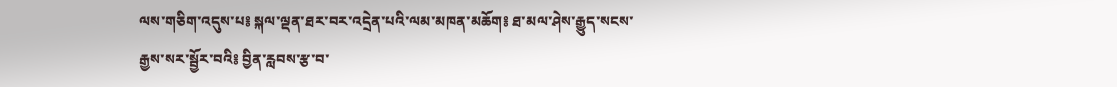ལས་གཅིག་འདུས་པ༔ སྐལ་ལྡན་ཐར་བར་འདྲེན་པའི་ལམ་མཁན་མཆོག༔ ཐ་མལ་ཤེས་རྒྱུད་སངས་རྒྱས་སར་སྦྱོར་བའི༔ བྱིན་རླབས་རྩ་བ་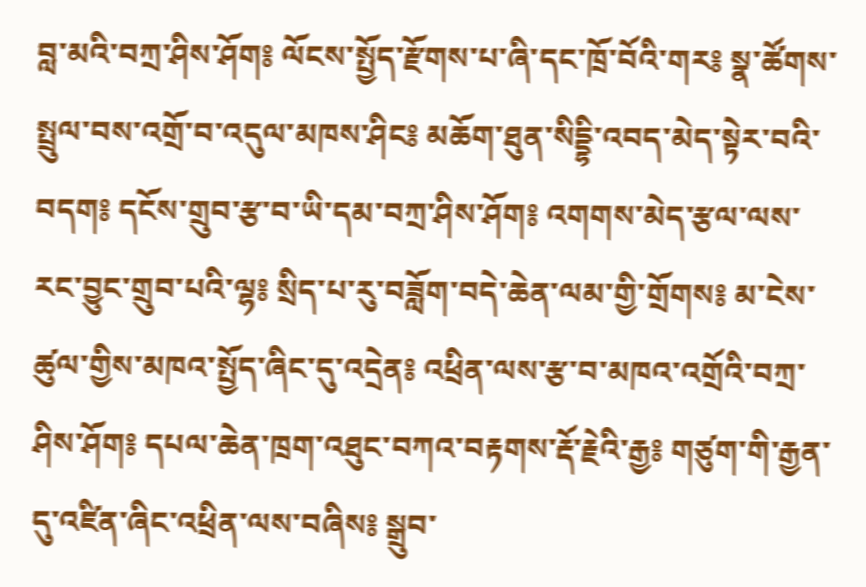བླ་མའི་བཀྲ་ཤིས་ཤོག༔ ལོངས་སྤྱོད་རྫོགས་པ་ཞི་དང་ཁྲོ་བོའི་གར༔ སྣ་ཚོགས་སྤྲུལ་བས་འགྲོ་བ་འདུལ་མཁས་ཤིང༔ མཆོག་ཐུན་སིདྡྷི་འབད་མེད་སྟེར་བའི་བདག༔ དངོས་གྲུབ་རྩ་བ་ཡི་དམ་བཀྲ་ཤིས་ཤོག༔ འགགས་མེད་རྩལ་ལས་རང་བྱུང་གྲུབ་པའི་ལྷ༔ སྲིད་པ་རུ་བཟློག་བདེ་ཆེན་ལམ་གྱི་གྲོགས༔ མ་ངེས་ཚུལ་གྱིས་མཁའ་སྤྱོད་ཞིང་དུ་འདྲེན༔ འཕྲིན་ལས་རྩ་བ་མཁའ་འགྲོའི་བཀྲ་ཤིས་ཤོག༔ དཔལ་ཆེན་ཁྲག་འཐུང་བཀའ་བརྟགས་རྡོ་རྗེའི་རྒྱ༔ གཙུག་གི་རྒྱན་དུ་འཛིན་ཞིང་འཕྲིན་ལས་བཞིས༔ སྒྲུབ་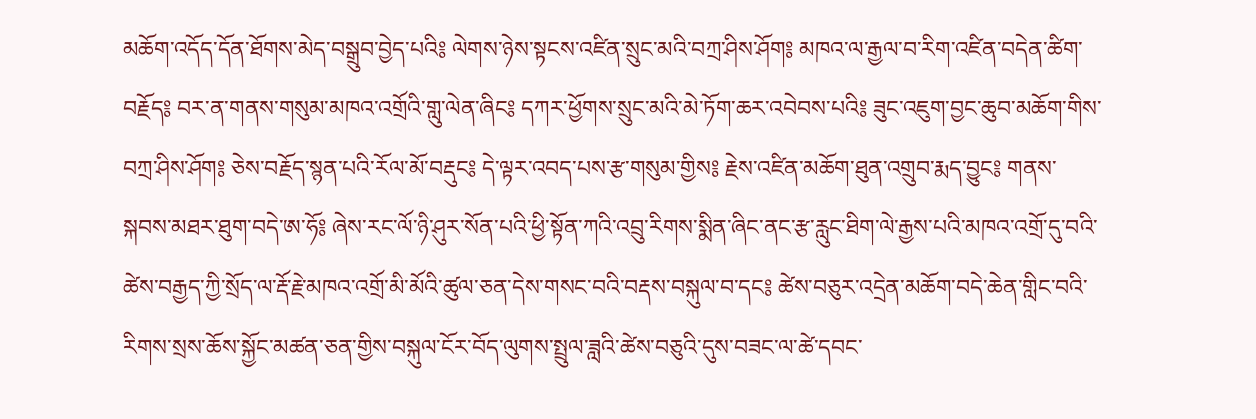མཆོག་འདོད་དོན་ཐོགས་མེད་བསྒྲུབ་བྱེད་པའི༔ ལེགས་ཉེས་སྟངས་འཛིན་སྲུང་མའི་བཀྲ་ཤིས་ཤོག༔ མཁའ་ལ་རྒྱལ་བ་རིག་འཛིན་བདེན་ཚིག་བརྗོད༔ བར་ན་གནས་གསུམ་མཁའ་འགྲོའི་གླུ་ལེན་ཞིང༔ དཀར་ཕྱོགས་སྲུང་མའི་མེ་ཏོག་ཆར་འབེབས་པའི༔ ཟུང་འཇུག་བྱང་ཆུབ་མཆོག་གིས་བཀྲ་ཤིས་ཤོག༔ ཅེས་བརྗོད་སྙན་པའི་རོལ་མོ་བརྡུང༔ དེ་ལྟར་འབད་པས་རྩ་གསུམ་གྱིས༔ རྗེས་འཛིན་མཆོག་ཐུན་འགྲུབ་རྨད་བྱུང༔ གནས་སྐབས་མཐར་ཐུག་བདེ་ཨ་ཧོ༔ ཞེས་རང་ལོ་ཉི་ཤུར་སོན་པའི་ཕྱི་སྟོན་ཀའི་འབྲུ་རིགས་སྨིན་ཞིང་ནང་རྩ་རླུང་ཐིག་ལེ་རྒྱས་པའི་མཁའ་འགྲོ་དུ་བའི་ཚེས་བརྒྱད་ཀྱི་སྲོད་ལ་རྡོ་རྗེ་མཁའ་འགྲོ་མི་མོའི་ཚུལ་ཅན་དེས་གསང་བའི་བརྡས་བསྐུལ་བ་དང༔ ཚེས་བཅུར་འདྲེན་མཆོག་བདེ་ཆེན་གླིང་བའི་རིགས་སྲས་ཆོས་སྐྱོང་མཚན་ཅན་གྱིས་བསྐུལ་ངོར་བོད་ལུགས་སྤྲུལ་ཟླའི་ཚེས་བཅུའི་དུས་བཟང་ལ་ཚེ་དབང་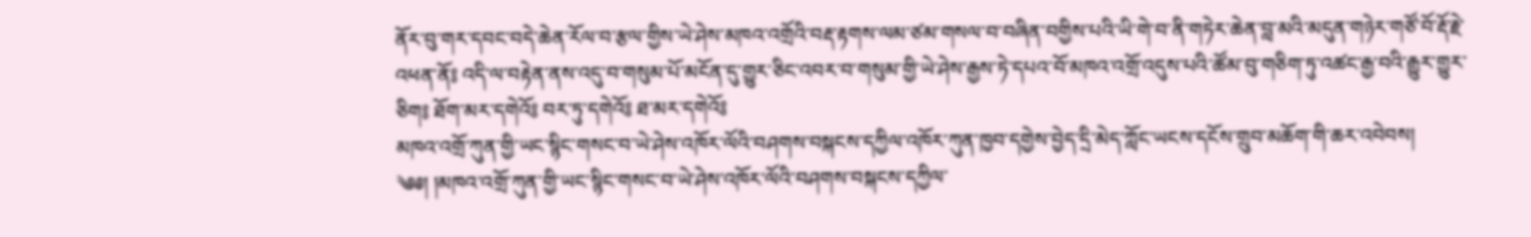ནོར་བུ་གར་དབང་བདེ་ཆེན་རོལ་བ་རྩལ་གྱིས་ཡེ་ཤེས་མཁའ་འགྲོའི་བརྡ་རྟགས་ལམ་ཙམ་གསལ་བ་བཞིན་བགྱིས་པའི་ཡི་གེ་བ་ནི་གཏེར་ཆེན་བླ་མའི་མདུན་གཉེར་གཙོ་བོ་རྡོ་རྗེ་འཕན་ནོ༔ འདི་ལ་བརྟེན་ནས་འདུ་བ་གསུམ་པོ་མངོན་དུ་གྱུར་ཅིང་འབར་བ་གསུམ་གྱི་ཡེ་ཤེས་རྒྱས་ཏེ་དཔའ་བོ་མཁའ་འགྲོ་འདུས་པའི་ཚོམ་བུ་གཅིག་ཏུ་འཚང་རྒྱ་བའི་རྒྱུར་གྱུར་ཅིག༔ ཐོག་མར་དགེའོ༔ བར་ཏུ་དགེའོ༔ ཐ་མར་དགེའོ༔
མཁའ་འགྲོ་ཀུན་གྱི་ཡང་སྙིང་གསང་བ་ཡེ་ཤེས་འཁོར་ལོའི་བཤགས་བསྐངས་དཀྱིལ་འཁོར་ཀུན་ཁྱབ་དགྱེས་བྱེད་དྲི་མེད་ཀློང་ཡངས་དངོས་གྲུབ་མཆོག་གི་ཆར་འབེབས།
༄༅། །མཁའ་འགྲོ་ཀུན་གྱི་ཡང་སྙིང་གསང་བ་ཡེ་ཤེས་འཁོར་ལོའི་བཤགས་བསྐངས་དཀྱིལ་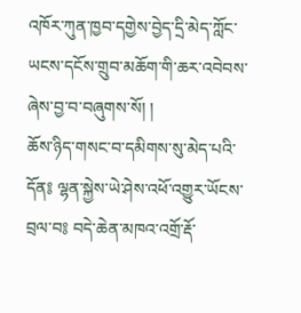འཁོར་ཀུན་ཁྱབ་དགྱེས་བྱེད་དྲི་མེད་ཀློང་ཡངས་དངོས་གྲུབ་མཆོག་གི་ཆར་འབེབས་ཞེས་བྱ་བ་བཞུགས་སོ། །
ཆོས་ཉིད་གསང་བ་དམིགས་སུ་མེད་པའི་དོན༔ ལྷན་སྐྱེས་ཡེ་ཤེས་འཕོ་འགྱུར་ཡོངས་བྲལ་བ༔ བདེ་ཆེན་མཁའ་འགྲོ་རྡོ་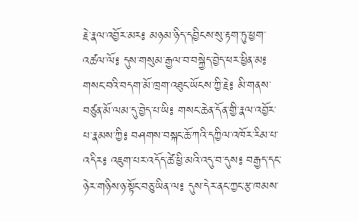རྗེ་རྣལ་འབྱོར་མར༔ མཉམ་ཉིད་དབྱིངས་སུ་རྟག་ཏུ་ཕྱག་འཚལ་ལོ༔ དུས་གསུམ་རྒྱལ་བ་བསྐྱེད་བྱེད་ཕར་ཕྱིན་མ༔ གསང་བའི་བདག་མོ་ཁྲག་འཐུང་ཡོངས་ཀྱི་རྗེ༔ མི་གནས་བཙུན་མོ་ལམ་དུ་བྱེད་པ་ཡི༔ གསང་ཆེན་དོན་གྱི་རྣལ་འབྱོར་པ་རྣམས་ཀྱི༔ བཤགས་བསྐང་ཆོ་ཀའི་དཀྱིལ་འཁོར་རིམ་པ་འདིར༔ འཇུག་པར་འདོད་ཚེ་ཕྱི་མའི་འདུ་བ་དུས༔ བརྒྱད་དང་ཉེར་གཉིས་ཉ་སྟོང་བཅུ་ཡིན་ལ༔ དུས་དེར་ནང་ཀྱང་རྩ་ཁམས་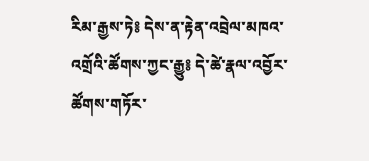རིམ་རྒྱས་ཏེ༔ དེས་ན་རྟེན་འབྲེལ་མཁའ་འགྲོའི་ཚོགས་ཀྱང་རྒྱུ༔ དེ་ཚེ་རྣལ་འབྱོར་ཚོགས་གཏོར་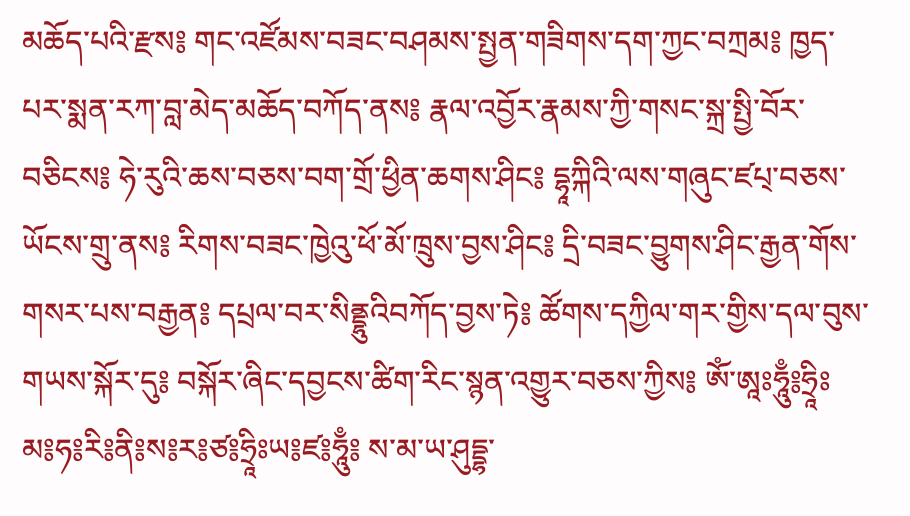མཆོད་པའི་རྫས༔ གང་འཛོམས་བཟང་བཤམས་སྤྱན་གཟིགས་དག་ཀྱང་བཀྲམ༔ ཁྱད་པར་སྨན་རཀ་བླ་མེད་མཆོད་བཀོད་ནས༔ རྣལ་འབྱོར་རྣམས་ཀྱི་གསང་སྐྲ་སྤྱི་བོར་བཅིངས༔ ཧེ་རུའི་ཆས་བཅས་བག་གྲོ་ཕྱིན་ཆགས་ཤིང༔ དྷཱཀྐིའི་ལས་གཞུང་ཛཔ྄་བཅས་ཡོངས་གྲུ་ནས༔ རིགས་བཟང་ཁྱེའུ་ཕོ་མོ་ཁྲུས་བྱས་ཤིང༔ དྲི་བཟང་བྱུགས་ཤིང་རྒྱན་གོས་གསར་པས་བརྒྱན༔ དཔྲལ་བར་སིནྡྷུའིབཀོད་བྱས་ཏེ༔ ཚོགས་དཀྱིལ་གར་གྱིས་དལ་བུས་གཡས་སྐོར་དུ༔ བསྐོར་ཞིང་དབྱངས་ཚིག་རིང་སྙན་འགྱུར་བཅས་ཀྱིས༔ ཨོཾ་ཨཱཿཧཱུྃ༔ཧྲཱིཿམ༔ཧ༔རི༔ནི༔ས༔ར༔ཙ༔ཧྲཱིཿཡ༔ཛ༔ཧཱུྃ༔ ས་མ་ཡ་ཤུདྡྷ་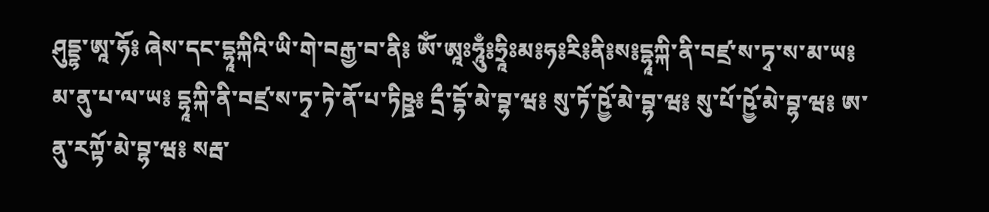ཤུདྡྷ་ཨཱ་ཧོ༔ ཞེས་དང་དྷཱཀྐིའི་ཡི་གེ་བརྒྱ་བ་ནི༔ ཨོཾ་ཨཱཿཧཱུྃ༔ཧྲཱིཿམ༔ཧ༔རི༔ནི༔ས༔དྷཱཀྐི་ནི་བཛྲ་ས་ཏྭ་ས་མ་ཡ༔ མ་ནུ་པ་ལ་ཡ༔ དྷཱཀྐི་ནི་བཛྲ་ས་ཏྭ་ཏེ་ནོ་པ་ཏིཥྛ༔ དྲྀ་དྷོ་མེ་བྷ་ཝ༔ སུ་ཏོ་ཥྱོ་མེ་བྷ་ཝ༔ སུ་པོ་ཥྱོ་མེ་བྷ་ཝ༔ ཨ་ནུ་རཀྟོ་མེ་བྷ་ཝ༔ སརྦ་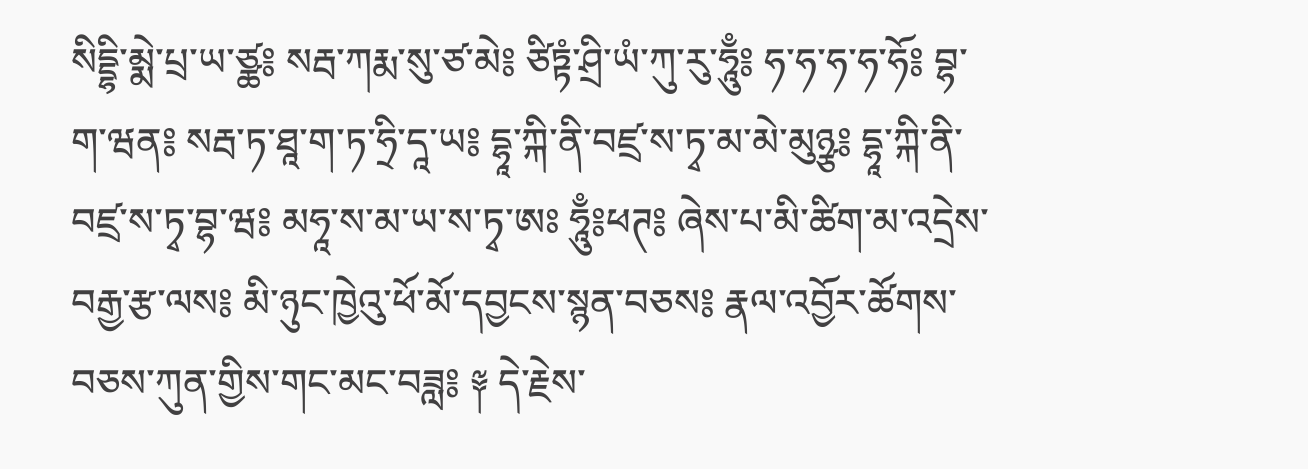སིདྡྷི་མྨེ་པྲ་ཡ་ཙྪ༔ སརྦ་ཀརྨ་སུ་ཙ་མེ༔ ཙིཏྟཾ་ཤྲི་ཡཾ་ཀུ་རུ་ཧཱུྃ༔ ཧ་ཧ་ཧ་ཧ་ཧོ༔ བྷ་ག་ཝན༔ སརྦ་ཏ་ཐཱ་ག་ཏ་ཧྲི་དཱ་ཡ༔ དྷཱ་ཀྐི་ནི་བཛྲ་ས་ཏྭ་མ་མེ་མུཉྩ༔ དྷཱ་ཀྐི་ནི་བཛྲ་ས་ཏྭ་བྷ་ཝ༔ མཧཱ་ས་མ་ཡ་ས་ཏྭ་ཨཿ ཧཱུྃ༔ཕཊ༔ ཞེས་པ་མི་ཚིག་མ་འདྲེས་བརྒྱ་རྩ་ལས༔ མི་ཉུང་ཁྱེའུ་ཕོ་མོ་དབྱངས་སྙན་བཅས༔ རྣལ་འབྱོར་ཚོགས་བཅས་ཀུན་གྱིས་གང་མང་བཟླ༔ ༈ དེ་རྗེས་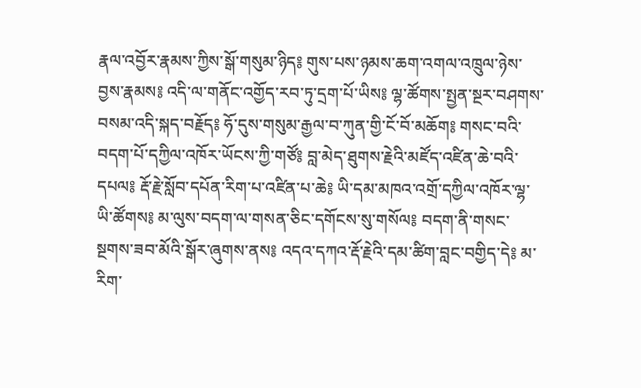རྣལ་འབྱོར་རྣམས་ཀྱིས་སྒོ་གསུམ་ཉིད༔ གུས་པས་ཉམས་ཆག་འགལ་འཁྲུལ་ཉེས་བྱས་རྣམས༔ འདི་ལ་གནོང་འགྱོད་རབ་ཏུ་དྲག་པོ་ཡིས༔ ལྷ་ཚོགས་སྤྱན་སྔར་བཤགས་བསམ་འདི་སྐད་བརྗོད༔ ཧོ་དུས་གསུམ་རྒྱལ་བ་ཀུན་གྱི་ངོ་བོ་མཆོག༔ གསང་བའི་བདག་པོ་དཀྱིལ་འཁོར་ཡོངས་ཀྱི་གཙོ༔ བླ་མེད་ཐུགས་རྗེའི་མཛོད་འཛིན་ཆེ་བའི་དཔལ༔ རྡོ་རྗེ་སློབ་དཔོན་རིག་པ་འཛིན་པ་ཆེ༔ ཡི་དམ་མཁའ་འགྲོ་དཀྱིལ་འཁོར་ལྷ་ཡི་ཚོགས༔ མ་ལུས་བདག་ལ་གསན་ཅིང་དགོངས་སུ་གསོལ༔ བདག་ནི་གསང་སྔགས་ཟབ་མོའི་སྒོར་ཞུགས་ནས༔ འདའ་དཀའ་རྡོ་རྗེའི་དམ་ཚིག་བླང་བགྱིད་དེ༔ མ་རིག་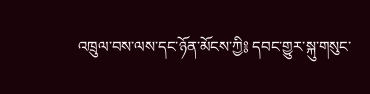འཁྲུལ་བས་ལས་དང་ཉོན་མོངས་ཀྱི༔ དབང་གྱུར་སྐུ་གསུང་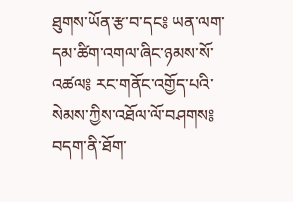ཐུགས་ཡོན་རྩ་བ་དང༔ ཡན་ལག་དམ་ཚིག་འགལ་ཞིང་ཉམས་སོ་འཚལ༔ རང་གནོང་འགྱོད་པའི་སེམས་ཀྱིས་འཐོལ་ལོ་བཤགས༔ བདག་ནི་ཐོག་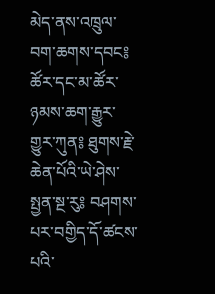མེད་ནས་འཁྲུལ་བག་ཆགས་དབང༔ ཚོར་དང་མ་ཚོར་ཉམས་ཆག་རྒྱུར་གྱུར་ཀུན༔ ཐུགས་རྗེ་ཆེན་པོའི་ཡེ་ཤེས་སྤྱན་སྔ་རུ༔ བཤགས་པར་བགྱིད་དོ་ཚངས་པའི་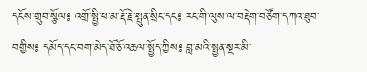དངོས་གྲུབ་སྩོལ༔ འགྲོ་སྤྱི་ཕ་མ་རྡོ་རྗེ་སྤུན་སྲིང་དང༔ རང་གི་ལུས་ལ་བརྡེག་བཙོག་དཀའ་ཐུབ་བགྱིས༔ དམོད་དང་བག་མེད་ཐོ་ཅོ་འཆལ་སྤྱོད་ཀྱིས༔ བླ་མའི་སྤྱན་སྔར་མི་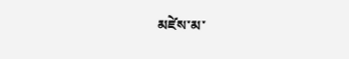མཛེས་མ་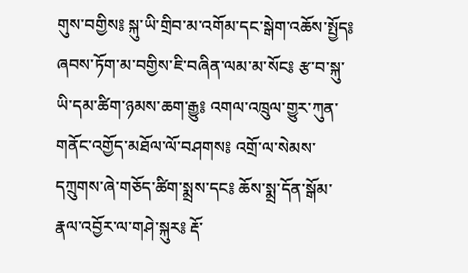གུས་བགྱིས༔ སྐུ་ཡི་གྲིབ་མ་འགོམ་དང་སྒེག་འཆོས་སྤྱོད༔ ཞབས་ཏོག་མ་བགྱིས་ཇི་བཞིན་ལམ་མ་སོང༔ རྩ་བ་སྐུ་ཡི་དམ་ཚིག་ཉམས་ཆག་རྒྱུ༔ འགལ་འཁྲུལ་གྱུར་ཀུན་གནོང་འགྱོད་མཐོལ་ལོ་བཤགས༔ འགྲོ་ལ་སེམས་དཀྲུགས་ཞེ་གཅོད་ཚིག་སྨྲས་དང༔ ཆོས་སྨྲ་དོན་སྒོམ་རྣལ་འབྱོར་ལ་གཤེ་སྐུར༔ རྡོ་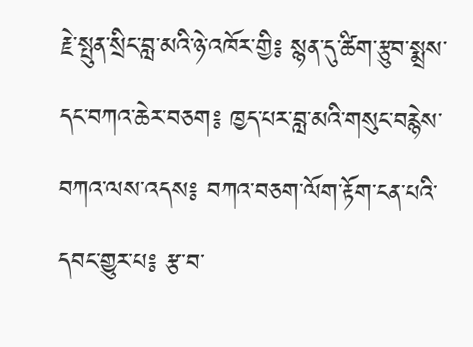རྗེ་སྤུན་སྲིང་བླ་མའི་ཉེ་འཁོར་གྱི༔ སྙན་དུ་ཚིག་རྩུབ་སྨྲས་དང་བཀའ་ཆེར་བཅག༔ ཁྱད་པར་བླ་མའི་གསུང་བརྙེས་བཀའ་ལས་འདས༔ བཀའ་བཅག་ལོག་རྟོག་ངན་པའི་དབང་གྱུར་པ༔ རྩ་བ་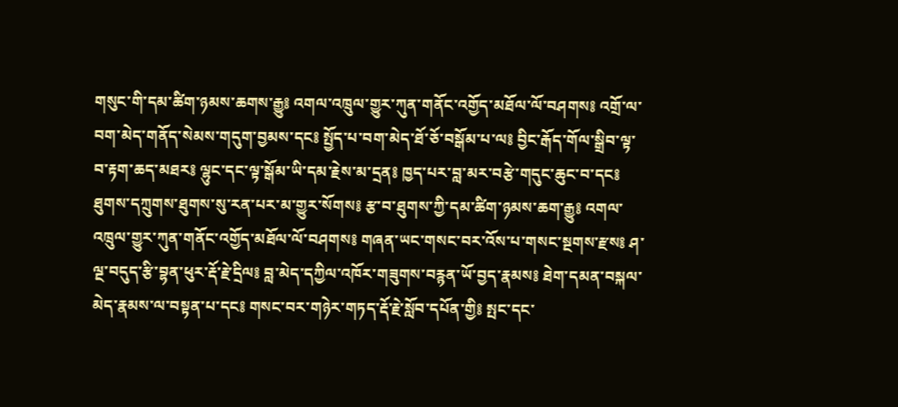གསུང་གི་དམ་ཚིག་ཉམས་ཆགས་རྒྱུ༔ འགལ་འཁྲུལ་གྱུར་ཀུན་གནོང་འགྱོད་མཐོལ་ལོ་བཤགས༔ འགྲོ་ལ་བག་མེད་གནོད་སེམས་གདུག་བྱམས་དང༔ སྤྱོད་པ་བག་མེད་ཐོ་ཅོ་བསྒོམ་པ་ལ༔ བྱིང་རྒོད་གོལ་སྒྲིབ་ལྟ་བ་རྟག་ཆད་མཐར༔ ལྷུང་དང་ལྟ་སྒོམ་ཡི་དམ་རྗེས་མ་དྲན༔ ཁྱད་པར་བླ་མར་བརྩེ་གདུང་ཆུང་བ་དང༔ ཐུགས་དཀྲུགས་ཐུགས་སུ་རན་པར་མ་གྱུར་སོགས༔ རྩ་བ་ཐུགས་ཀྱི་དམ་ཚིག་ཉམས་ཆག་རྒྱུ༔ འགལ་འཁྲུལ་གྱུར་ཀུན་གནོང་འགྱོད་མཐོལ་ལོ་བཤགས༔ གཞན་ཡང་གསང་བར་འོས་པ་གསང་སྔགས་རྫས༔ ཤ་ལྔ་བདུད་རྩི་བྷན་ཕུར་རྡོ་རྗེ་དྲིལ༔ བླ་མེད་དཀྱིལ་འཁོར་གཟུགས་བརྙན་ཡོ་བྱད་རྣམས༔ ཐེག་དམན་བསྐལ་མེད་རྣམས་ལ་བསྟན་པ་དང༔ གསང་བར་གཉེར་གཏད་རྡོ་རྗེ་སློབ་དཔོན་གྱི༔ སྤང་དང་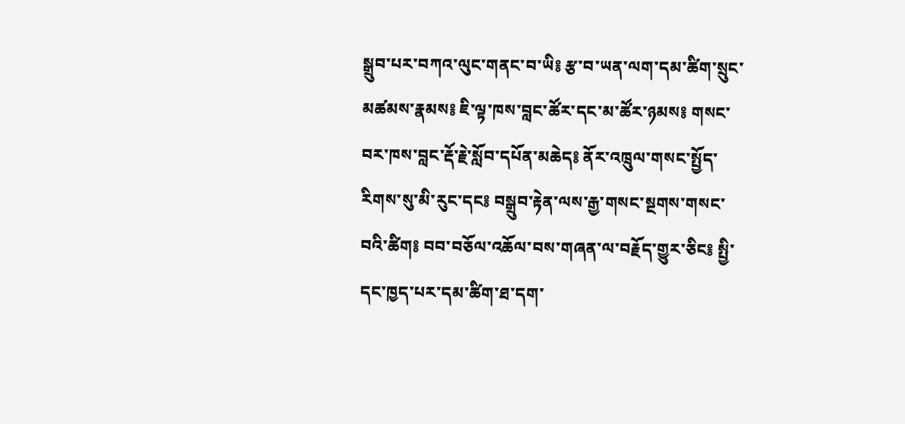སྒྲུབ་པར་བཀའ་ལུང་གནང་བ་ཡི༔ རྩ་བ་ཡན་ལག་དམ་ཚིག་སྲུང་མཚམས་རྣམས༔ ཇི་ལྟ་ཁས་བླང་ཚོར་དང་མ་ཚོར་ཉམས༔ གསང་བར་ཁས་བླང་རྡོ་རྗེ་སློབ་དཔོན་མཆེད༔ ནོར་འཁྲུལ་གསང་སྤྱོད་རིགས་སུ་མི་རུང་དང༔ བསྒྲུབ་རྟེན་ལས་རྒྱ་གསང་སྔགས་གསང་བའི་ཚིག༔ བབ་བཅོལ་འཆོལ་བས་གཞན་ལ་བརྗོད་གྱུར་ཅིང༔ སྤྱི་དང་ཁྱད་པར་དམ་ཚིག་ཐ་དག་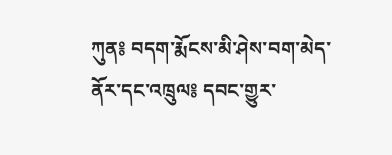ཀུན༔ བདག་རྨོངས་མི་ཤེས་བག་མེད་ནོར་དང་འཁྲུལ༔ དབང་གྱུར་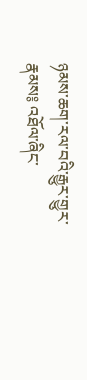ཉམས་ཆག་རལ་བའི་རྒྱུར་གྱུར་རྣམས༔ འཐོལ་ཞིང་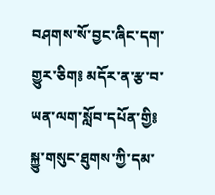བཤགས་སོ་བྱང་ཞིང་དག་གྱུར་ཅིག༔ མདོར་ན་རྩ་བ་ཡན་ལག་སློབ་དཔོན་གྱི༔ སྐྱུ་གསུང་ཐུགས་ཀྱི་དམ་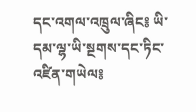དང་འགལ་འཁྲུལ་ཞིང༔ ཡི་དམ་ལྷ་ཡི་སྔགས་དང་ཏིང་འཛིན་གཡེལ༔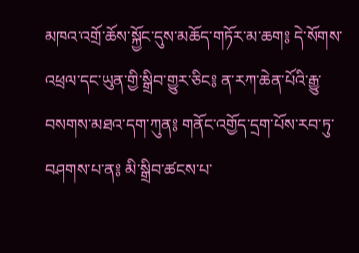མཁའ་འགྲོ་ཆོས་སྐྱོང་དུས་མཆོད་གཏོར་མ་ཆག༔ དེ་སོགས་འཕྲལ་དང་ཡུན་གྱི་སྒྲིབ་གྱུར་ཅིང༔ ན་རཀ་ཆེན་པོའི་རྒྱུ་བསགས་མཐའ་དག་ཀུན༔ གནོང་འགྱོད་དྲག་པོས་རབ་ཏུ་བཤགས་པ་ན༔ མི་སྒྲིབ་ཚངས་པ་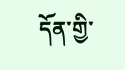དོན་གྱི་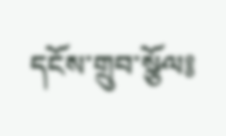དངོས་གྲུབ་སྩོལ༔